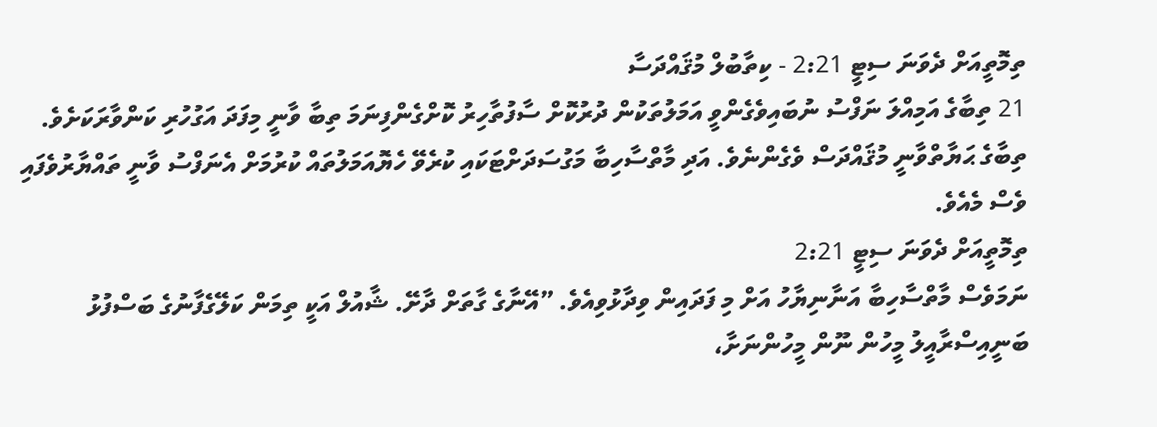ތިމޮތީއަށް ދެވަނަ ސިޓީ 2:21 - ކިތާބުލް މުޤައްދަސާ
21 ތިބާގެ އަމިއްލަ ނަފްސު ނުބައިވެގެންވީ އަމަލުތަކުން ދުރުކޮށް ސާފުތާހިރު ކޮށްގެންފިނަމަ ތިބާ ވާނީ މިފަދަ އަގުހުރި ކަންވާރަކަށެވެ. ތިބާގެ ޙަޔާތްވާނީ މުޤައްދަސް ވެގެންނެވެ. އަދި މާތްސާހިބާ މަގުސަދަށްޓަކައި ކުރެވޭ ހެޔޮއަމަލުތައް ކުރުމަށް އެނަފްސު ވާނީ ތައްޔާރުވެފައި ވެސް މެއެވެ.
ތިމޮތީއަށް ދެވަނަ ސިޓީ 2:21
ނަމަވެސް މާތްސާހިބާ އަނާނިޔާހު އަށް މި ފަދައިން ވިދާޅުވިއެވެ. ”އޭނާގެ ގާތަށް ދާށޭ. ޝާއުލް އަކީ ތިމަން ކަލޭގެފާނުގެ ބަސްފުޅު ބަނީއިސްރާއީލު މީހުން ނޫން މީހުންނަށާ،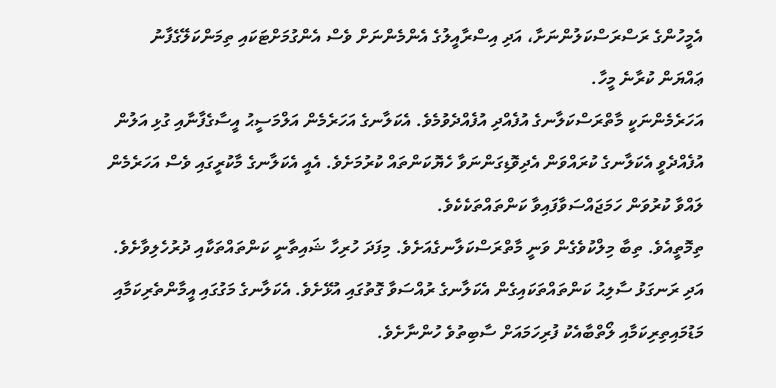އެމީހުންގެ ރަސްރަސްކަލުންނަށާ، އަދި އިސްރާއީލުގެ އެންމެންނަށް ވެސް އެންގުމަށްޓަކައި ތިމަންކަލޭގެފާނު ޢައްޔަން ކުރާނެ މީހާ.
އަހަރެމެންނަކީ މާތްރަސްކަލާނގެ އުފެއްދި އުފެއްދެވުމެވެ. އެކަލާނގެ އަހަރެމެން އަލްމަސީޙު އީސާގެފާނާއި ގުޅި އަލުން އުފެއްދެވީ އެކަލާނގެ ކުރައްވަން އެދިވޮޑިގަންނަވާ ހެޔޮކަންތައް ކުރުމަށެވެ. އެއީ އެކަލާނގެ މާކުރީގައި ވެސް އަހަރެމެން ލައްވާ ކުރުވަން ހަމަޖައްސަވާފައިވާ ކަންތައްތަކެކެވެ.
ތިމޮތީއެވެ. ތިބާ މިލްކުވެގެން ވަނީ މާތްރަސްކަލާނގެއަށެވެ. މިފަދަ ހުރިހާ ޝައިތާނީ ކަންތައްތަކާއި ދުރުހެލިވާށެވެ. އަދި ރަނގަޅު ސާލިޙު ކަންތައްތަކައިގެން އެކަލާނގެ ރުއްސަވާ ގޮތުގައި އުޅޭށެވެ. އެކަލާނގެ މަގުގައި އީމާންތެރިކަމާއި މަޑުމައިތިރިކަމާއި ލޯތްބާއެކު ފުރިހަމައަށް ސާބިތުވެ ހުންނާށެވެ.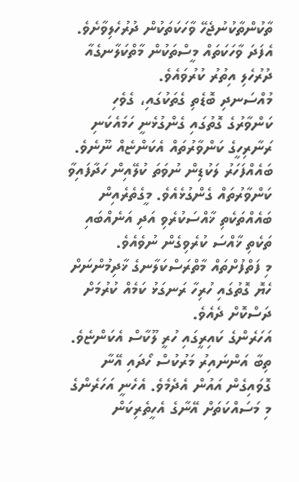ތާކުންތާކުނުޖެހޭ ވާހަކަތަކުން ދުރުހެލިވާށެވެ. އެފަދަ ވާހަކަތައް މީސްތަކުން މާތްކަލާނގެއާ ދުރުހެލި އިތުރު ކުރުވައެވެ.
މުއްސަނދި ބޮޑެތި ގެތަކުގައި، ގެވެހި ކަންވާރުގެ ގޮތުގައި ގެންގުޅެނީ ހަމައެކަނި ރަނާރިހީގެ ކަންވާރުތައް އެކަންޏެއް ނޫނެވެ. ބައެއްފަހަރު ލަކުޑިން ނުވަތަ ކުލޭއިން ހަދާފައިވާ ކަންވާރުތައް ގެންގުޅެއެވެ. މީގެތެރެއިން ބައެއްތަކެތި ޚާއްސަކުރެވި އަދި އަނެއްބައި ތަކެތި ޚާއްސަ ކުރެވިގެން ނުވެއެވެ.
މި ފަތްފުށްތައް މާތްރަސްކަލާނގެ ޚާދިމުންނަށް ހެޔޮ ގޮތުގައި ހުރިހާ ރަނގަޅު ކަމެއް ކުރުމަށް ދަސްކޮށް ދެއެވެ.
އަހަރެންގެ ކައިރީގައި ހުރީ ލޫކާސް އެކަންޏެވެ. ތިބާ އަންނައިރު މަރުކުސް ހޯދައި އޭނާ ގޮވައިގެން އައުން އެދެމެވެ. އެހެނީ އަހަރެންގެ މި މަސައްކަތަށް އޭނާގެ އެހީތެރިކަން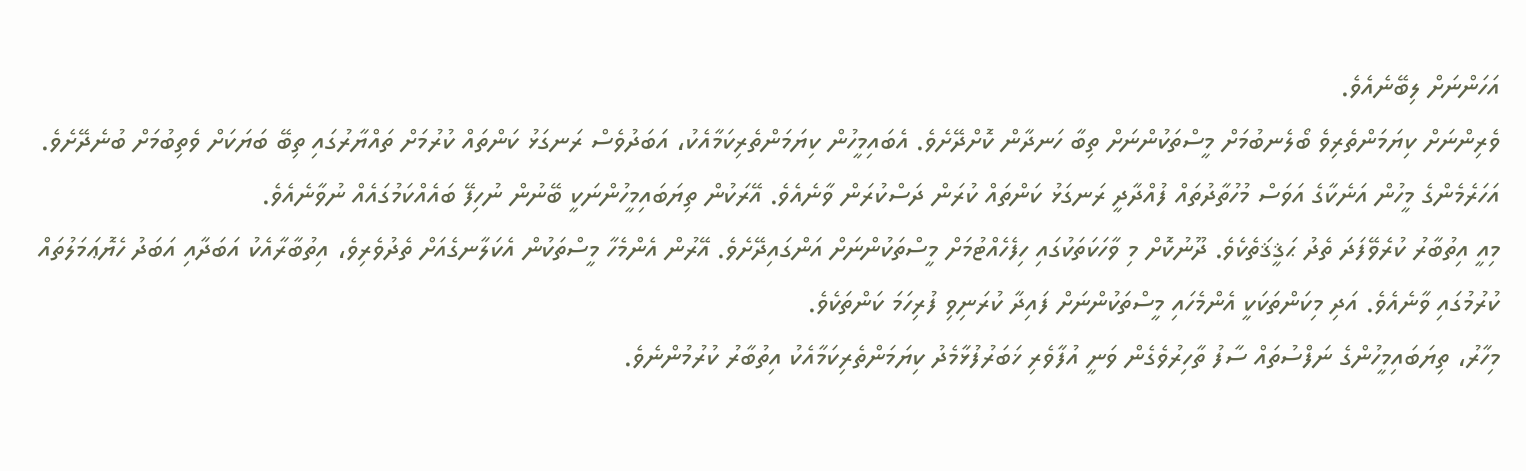އަހަންނަށް ލިބޭނެއެވެ.
ވެރިންނަށް ކިޔަމަންތެރިވެ ބޯލެނބުމަށް މީސްތަކުންނަށް ތިބާ ހަނދާން ކޮށްދޭށެވެ. އެބައިމީހުން ކިޔަމަންތެރިކަމާއެކު، އަބަދުވެސް ރަނގަޅު ކަންތައް ކުރުމަށް ތައްޔާރުގައި ތިބޭ ބަޔަކަށް ވެތިބުމަށް ބުނެދޭށެވެ.
އަހަރެމެންގެ މީހުން އަނެކާގެ އަވަސް މުހުތާދުތައް ފުއްދާދީ ރަނގަޅު ކަންތައް ކުރަން ދަސްކުރަން ވާނެއެވެ. އޭރަކުން ތިޔަބައިމީހުންނަކީ ބޭނުން ނުހިފޭ ބައެއްކަމުގައެއް ނުވާނެއެވެ.
މިއީ އިތުބާރު ކުރެވޭފަދަ ތެދު ޙަޤީޤަތެކެވެ. ދޫނުކޮށް މި ވާހަކަތަކުގައި ހިފެހެއްޓުމަށް މީސްތަކުންނަށް އަންގައިދޭށެވެ. އޭރުން އެންމެހާ މީސްތަކުން އެކަލާނގެއަށް ތެދުވެރިވެ، އިތުބާރާއެކު އަބަދާއި އަބަދު ހެޔޮޢަމަލުތައް ކުރުމުގައި ވާނެއެވެ. އަދި މިކަންތަކަކީ އެންމެހައި މީސްތަކުންނަށް ފައިދާ ކުރަނިވި ފުރިހަމަ ކަންތަކެވެ.
މިހާރު، ތިޔަބައިމީހުންގެ ނަފްސުތައް ސާފު ތާހިރުވެގެން ވަނީ އުފާވެރި ޚަބަރުފުޅާމެދު ކިޔަމަންތެރިކަމާއެކު އިތުބާރު ކުރުމުންނެވެ.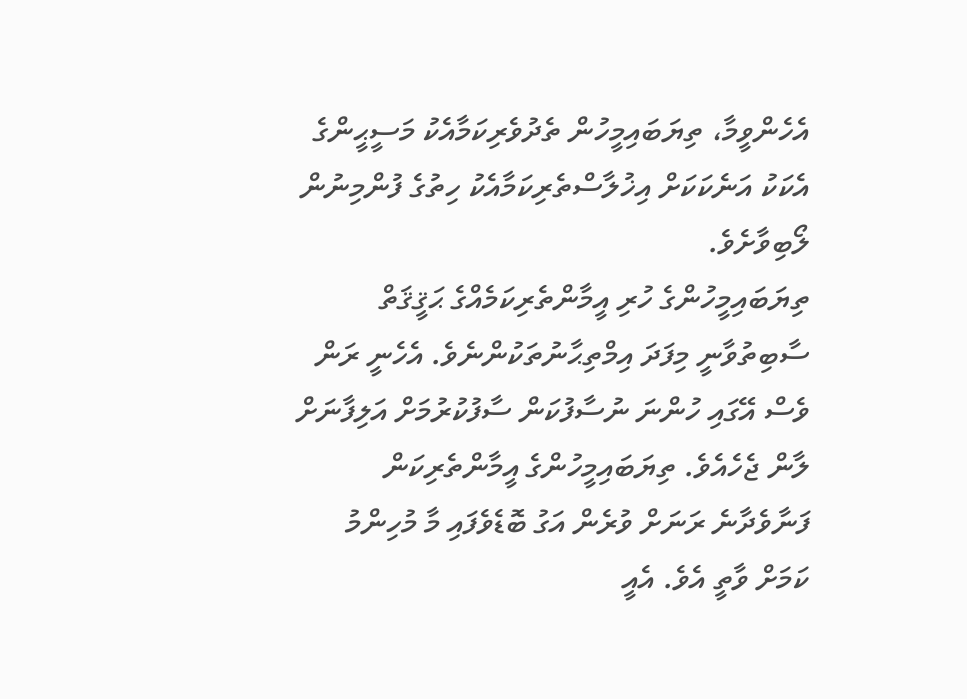އެހެންވީމާ، ތިޔަބައިމީހުން ތެދުވެރިކަމާއެކު މަސީޙީންގެ އެކަކު އަނެކަކަށް އިޚުލާސްތެރިކަމާއެކު ހިތުގެ ފުންމިނުން ލޯބިވާށެވެ.
ތިޔަބައިމީހުންގެ ހުރި އީމާންތެރިކަމެއްގެ ޙަޤީޤަތް ސާބިތުވާނީ މިފަދަ އިމްތިޙާނުތަކުންނެވެ. އެހެނީ ރަން ވެސް އޭގައި ހުންނަ ނުސާފުކަން ސާފުކުރުމަށް އަލިފާނަށް ލާން ޖެހެއެވެ. ތިޔަބައިމީހުންގެ އީމާންތެރިކަން ފަނާވެދާނެ ރަނަށް ވުރެން އަގު ބޮޑެވެފައި މާ މުހިންމު ކަމަށް ވާތީ އެވެ. އެއީ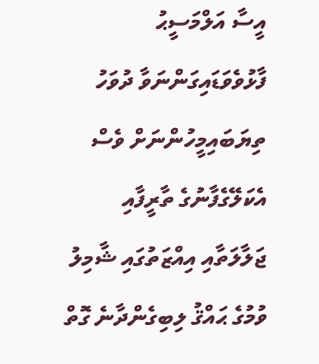އީސާ އަލްމަސީޙު ފާޅުވެވަޑައިގަންނަވާ ދުވަހު ތިޔަބައިމީހުންނަށް ވެސް އެކަލޭގެފާނުގެ ތާރީފާއި ޖަލާލަތާއި އިއްޒަތުގައި ޝާމިލު ވުމުގެ ޙައްޤު ލިބިގެންދާނެ ގޮތް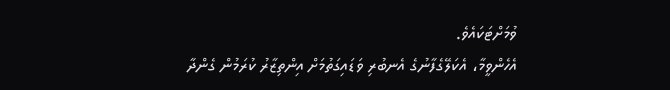ވުމަށްޓަކައެވެ.
އެހެންވީމާ، އެކަލޭގެފާނުގެ އެނބުރި ވަޑައިގަތުމަށް އިންތިޒާރު ކުރަމުން ގެންދާ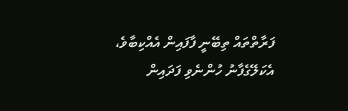ފަރާތްތައް ތިބޭނީ ފާފައިން އެއްކިބާވެ، އެކަލޭގެފާނު ހުންނެވި ފަދައިން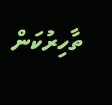ތާހިރުކަން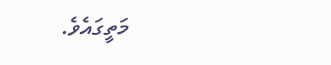މަތީގައެވެ.